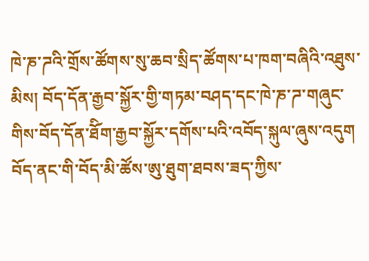ཁེ་ཎ་ཌའི་གྲོས་ཚོགས་སུ་ཆབ་སྲིད་ཚོགས་པ་ཁག་བཞིའི་འཐུས་མིས། བོད་དོན་རྒྱབ་སྐྱོར་གྱི་གཏམ་བཤད་དང་ཁེ་ཎ་ཌ་གཞུང་གིས་བོད་དོན་ཐོིག་རྒྱབ་སྐྱོར་དགོས་པའི་འབོད་སྐུལ་ཞུས་འདུག
བོད་ནང་གི་བོད་མི་ཚོས་ཨུ་ཐུག་ཐབས་ཟད་ཀྱིས་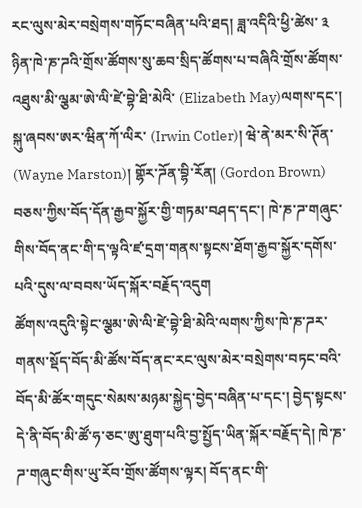རང་ལུས་མེར་བསྲེགས་གཏོང་བཞིན་པའི་ཐད། ཟླ་འདིའི་ཕྱི་ཚེས་ ༣ ཉིན་ཁེ་ཎ་ཌའི་གྲོས་ཚོགས་སུ་ཆབ་སྲིད་ཚོགས་པ་བཞིའི་གྲོས་ཚོགས་འཐུས་མི་ལྕམ་ཨེ་ལི་ཛེ་བྷེ་ཐི་མེའི་ (Elizabeth May)ལགས་དང་། སྐུ་ཞབས་ཨར་ཝིན་ཀོ་ལིར་ (Irwin Cotler)། ཝེ་ནེ་མར་སི་ཊོན་ (Wayne Marston)། གྷོར་ཌོན་བྷི་རོན། (Gordon Brown) བཅས་ཀྱིས་བོད་དོན་རྒྱབ་སྐྱོར་གྱི་གཏམ་བཤད་དང་། ཁེ་ཎ་ཌ་གཞུང་གིས་བོད་ནང་གི་ད་ལྟའི་ཛ་དྲག་གནས་སྟངས་ཐོག་རྒྱབ་སྐྱོར་དགོས་པའི་དུས་ལ་བབས་ཡོད་སྐོར་བརྗོད་འདུག
ཚོགས་འདུའི་སྟེང་ལྕམ་ཨེ་ལི་ཛེ་བྷེ་ཐི་མེའི་ལགས་ཀྱིས་ཁེ་ཎ་ཌར་གནས་སྡོད་བོད་མི་ཚོས་བོད་ནང་རང་ལུས་མེར་བསྲེགས་བཏང་བའི་བོད་མི་ཚོར་གདུང་སེམས་མཉམ་སྐྱེད་བྱེད་བཞིན་པ་དང་། བྱེད་སྟངས་དེ་ནི་བོད་མི་ཚོ་ཧ་ཅང་ཨུ་ཐུག་པའི་བྱ་སྤྱོད་ཡིན་སྐོར་བརྗོད་དེ། ཁེ་ཎ་ཌ་གཞུང་གིས་ཡུ་རོབ་གྲོས་ཚོགས་ལྟར། བོད་ནང་གི་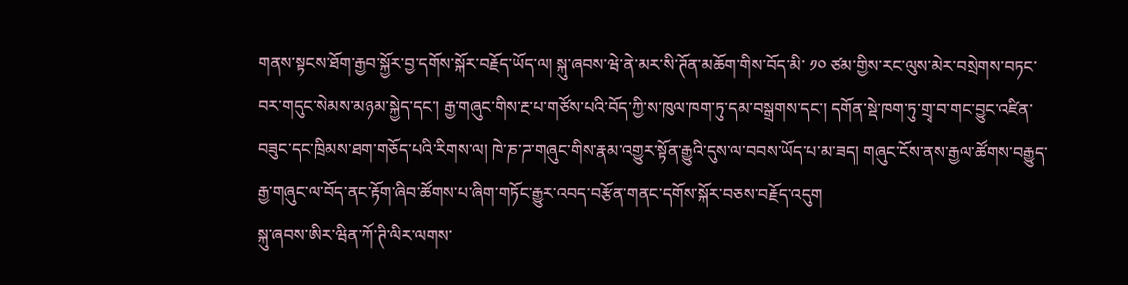གནས་སྟངས་ཐོག་རྒྱབ་སྐྱོར་བྱ་དགོས་སྐོར་བརྗོད་ཡོད་ལ། སྐུ་ཞབས་ཝེ་ནེ་མར་སི་ཊོན་མཆོག་གིས་བོད་མི་ ༡༠ ཙམ་གྱིས་རང་ལུས་མེར་བསྲེགས་བཏང་བར་གདུང་སེམས་མཉམ་སྐྱེད་དང་། རྒྱ་གཞུང་གིས་རྔ་པ་གཙོས་པའི་བོད་ཀྱི་ས་ཁུལ་ཁག་ཏུ་དམ་བསྒྲགས་དང་། དགོན་སྡེ་ཁག་ཏུ་གྲྭ་བ་གང་བྱུང་འཛིན་བཟུང་དང་ཁྲིམས་ཐག་གཅོད་པའི་རིགས་ལ། ཁེ་ཎ་ཌ་གཞུང་གིས་རྣམ་འགྱུར་སྟོན་རྒྱུའི་དུས་ལ་བབས་ཡོད་པ་མ་ཟད། གཞུང་ངོས་ནས་རྒྱལ་ཚོགས་བརྒྱུད་རྒྱ་གཞུང་ལ་བོད་ནང་རྟོག་ཞིབ་ཚོགས་པ་ཞིག་གཏོང་རྒྱུར་འབད་བརྩོན་གནང་དགོས་སྐོར་བཅས་བརྗོད་འདུག
སྐུ་ཞབས་ཨིར་ཝིན་ཀོ་ཊི་ལིར་ལགས་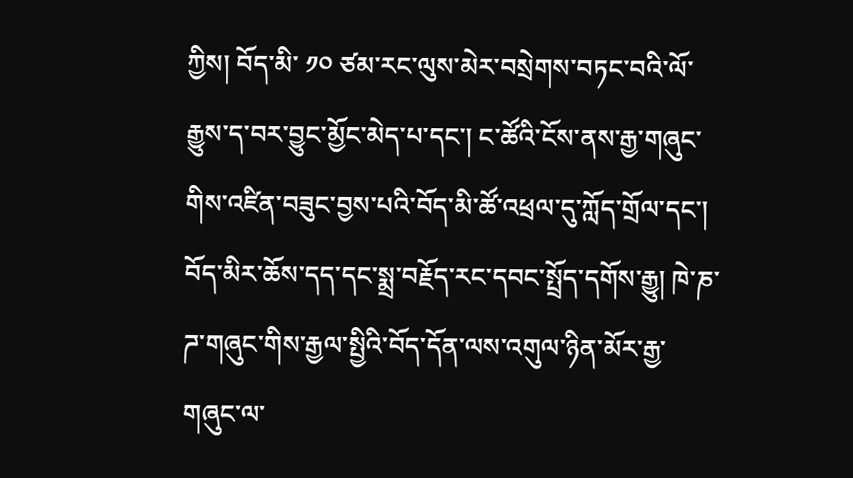ཀྱིས། བོད་མི་ ༡༠ ཙམ་རང་ལུས་མེར་བསྲེགས་བཏང་བའི་ལོ་རྒྱུས་ད་བར་བྱུང་མྱོང་མེད་པ་དང་། ང་ཚོའི་ངོས་ནས་རྒྱ་གཞུང་གིས་འཛིན་བཟུང་བྱས་པའི་བོད་མི་ཚོ་འཕྲལ་དུ་ཀློད་གྲོལ་དང་། བོད་མིར་ཆོས་དད་དང་སྨྲ་བརྗོད་རང་དབང་སྤྲོད་དགོས་རྒྱུ། ཁེ་ཎ་ཌ་གཞུང་གིས་རྒྱལ་སྤྱིའི་བོད་དོན་ལས་འགུལ་ཉིན་མོར་རྒྱ་གཞུང་ལ་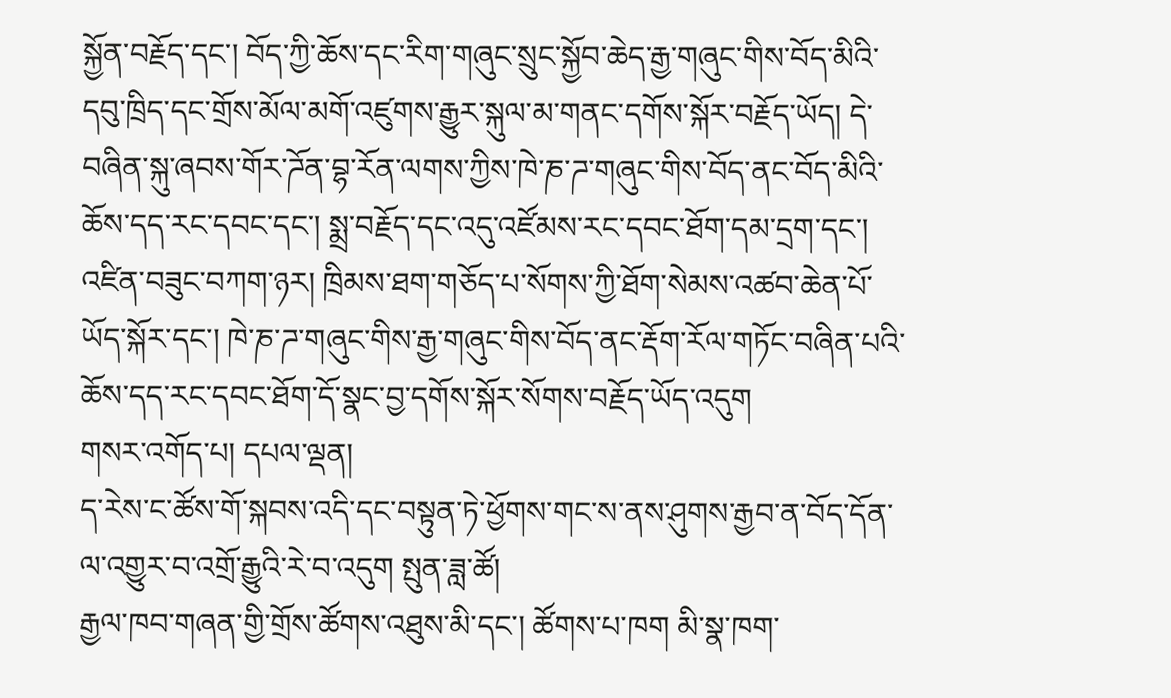སྐྱོན་བརྗོད་དང་། བོད་ཀྱི་ཆོས་དང་རིག་གཞུང་སྲུང་སྐྱོབ་ཆེད་རྒྱ་གཞུང་གིས་བོད་མིའི་དབུ་ཁྲིད་དང་གྲོས་མོལ་མགོ་འཛུགས་རྒྱུར་སྐུལ་མ་གནང་དགོས་སྐོར་བརྗོད་ཡོད། དེ་བཞིན་སྐུ་ཞབས་གོར་ཌོན་བྷ་རོན་ལགས་ཀྱིས་ཁེ་ཎ་ཌ་གཞུང་གིས་བོད་ནང་བོད་མིའི་ཆོས་དད་རང་དབང་དང་། སྨྲ་བརྗོད་དང་འདུ་འཛོམས་རང་དབང་ཐོག་དམ་དྲག་དང་། འཛིན་བཟུང་བཀག་ཉར། ཁྲིམས་ཐག་གཅོད་པ་སོགས་ཀྱི་ཐོག་སེམས་འཚབ་ཆེན་པོ་ཡོད་སྐོར་དང་། ཁེ་ཎ་ཌ་གཞུང་གིས་རྒྱ་གཞུང་གིས་བོད་ནང་རྡོག་རོལ་གཏོང་བཞིན་པའི་ཆོས་དད་རང་དབང་ཐོག་དོ་སྣང་བྱ་དགོས་སྐོར་སོགས་བརྗོད་ཡོད་འདུག
གསར་འགོད་པ། དཔལ་ལྡན།
ད་རེས་ང་ཚོས་གོ་སྐབས་འདི་དང་བསྟུན་ཏེ་ཕྱོགས་གང་ས་ནས་ཤུགས་རྒྱབ་ན་བོད་དོན་ལ་འགྱུར་བ་འགྲོ་རྒྱུའི་རེ་བ་འདུག སྤུན་ཟླ་ཚོ།
རྒྱལ་ཁབ་གཞན་གྱི་གྲོས་ཚོགས་འཐུས་མི་དང་། ཚོགས་པ་ཁག མི་སྣ་ཁག་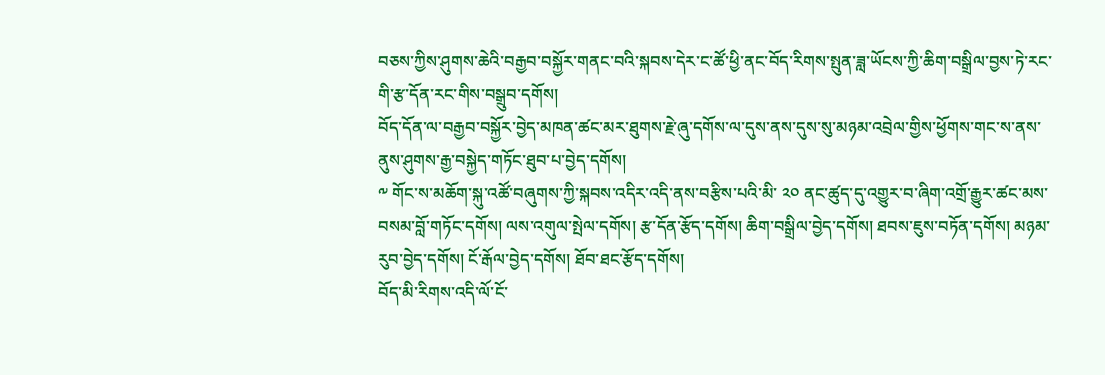བཅས་ཀྱིས་ཤུགས་ཆེའི་བརྒྱབ་བསྐྱོར་གནང་བའི་སྐབས་དེར་ང་ཚོ་ཕྱི་ནང་བོད་རིགས་སྤུན་ཟླ་ཡོངས་ཀྱི་ཆིག་བསྒྲིལ་བྱས་ཏེ་རང་གི་རྩ་དོན་རང་གིས་བསྒྲུབ་དགོས།
བོད་དོན་ལ་བརྒྱབ་བསྐྱོར་བྱེད་མཁན་ཚང་མར་ཐུགས་རྗེ་ཞུ་དགོས་ལ་དུས་ནས་དུས་སུ་མཉམ་འབྲེལ་གྱིས་ཕྱོགས་གང་ས་ནས་ནུས་ཤུགས་རྒྱ་བསྐྱེད་གཏོང་ཐུབ་པ་བྱེད་དགོས།
༸ གོང་ས་མཆོག་སྐུ་འཚོ་བཞུགས་ཀྱི་སྐབས་འདིར་འདི་ནས་བརྩིས་པའི་མི་ ༢༠ ནང་ཚུད་དུ་འགྱུར་བ་ཞིག་འགྲོ་རྒྱུར་ཚང་མས་བསམ་བློ་གཏོང་དགོས། ལས་འགུལ་སྤེལ་དགོས། རྩ་དོན་རྩོད་དགོས། ཆིག་བསྒྲིལ་བྱེད་དགོས། ཐབས་ཇུས་བཏོན་དགོས། མཉམ་རུབ་བྱེད་དགོས། ངོ་རྒོལ་བྱེད་དགོས། ཐོབ་ཐང་རྩོད་དགོས།
བོད་མི་རིགས་འདི་ལོ་ངོ་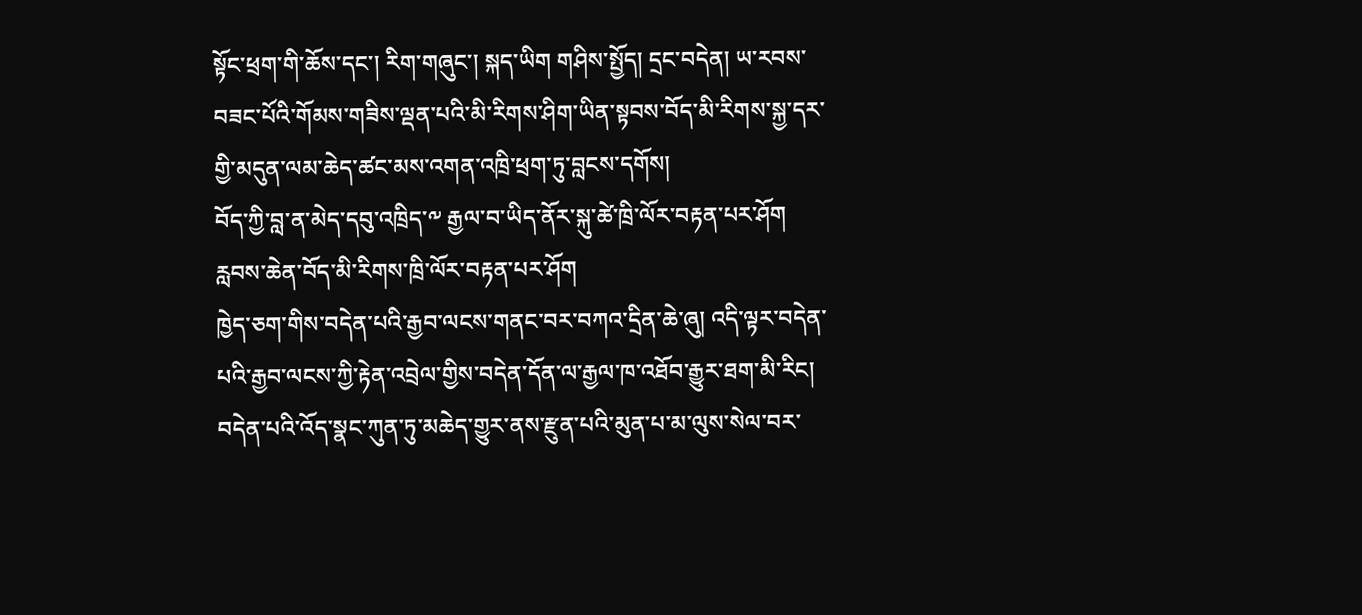སྟོང་ཕྲག་གི་ཆོས་དང་། རིག་གཞུང་། སྐད་ཡིག གཤིས་སྤྱོད། དྲང་བདེན། ཡ་རབས་བཟང་པོའི་གོམས་གཟིས་ལྡན་པའི་མི་རིགས་ཤིག་ཡིན་སྟབས་བོད་མི་རིགས་སྐྱ་དར་གྱི་མདུན་ལམ་ཆེད་ཚང་མས་འགན་འཁྲི་ཕྲག་ཏུ་བླངས་དགོས།
བོད་ཀྱི་བླ་ན་མེད་དབུ་འཁྲིད་༸ རྒྱལ་བ་ཡིད་ནོར་སྐུ་ཚེ་ཁྲི་ལོར་བརྟན་པར་ཤོག རླབས་ཆེན་བོད་མི་རིགས་ཁྲི་ལོར་བརྟན་པར་ཤོག
ཁྱེད་ཅག་གིས་བདེན་པའི་རྒྱབ་ལངས་གནང་བར་བཀའ་དྲིན་ཆེ་ཞུ། འདི་ལྟར་བདེན་པའི་རྒྱབ་ལངས་ཀྱི་རྟེན་འབྲེལ་གྱིས་བདེན་དོན་ལ་རྒྱལ་ཁ་འཐོབ་རྒྱུར་ཐག་མི་རིང། བདེན་པའི་འོད་སྣང་ཀུན་ཏུ་མཆེད་གྱུར་ནས་རྫུན་པའི་མུན་པ་མ་ལུས་སེལ་བར་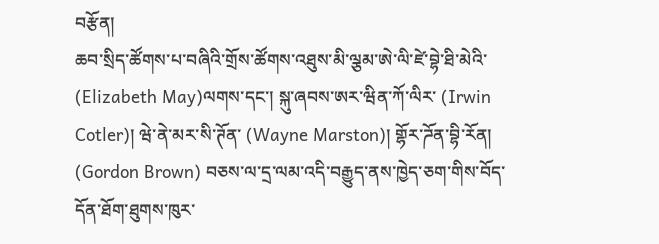བརྩོན།
ཆབ་སྲིད་ཚོགས་པ་བཞིའི་གྲོས་ཚོགས་འཐུས་མི་ལྕམ་ཨེ་ལི་ཛེ་བྷེ་ཐི་མེའི་ (Elizabeth May)ལགས་དང་། སྐུ་ཞབས་ཨར་ཝིན་ཀོ་ལིར་ (Irwin Cotler)། ཝེ་ནེ་མར་སི་ཊོན་ (Wayne Marston)། གྷོར་ཌོན་བྷི་རོན། (Gordon Brown) བཅས་ལ་དྲ་ལམ་འདི་བརྒྱུད་ནས་ཁྱེད་ཅག་གིས་བོད་དོན་ཐོག་ཐུགས་ཁུར་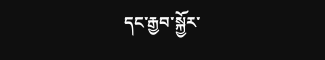དང་རྒྱབ་སྐྱོར་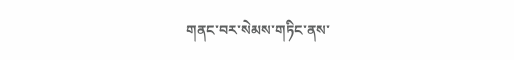གནང་བར་སེམས་གཏིང་ནས་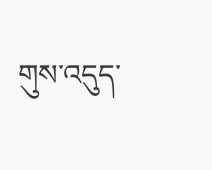གུས་འདུད་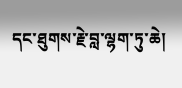དང་ཐུགས་རྗེ་བླ་ལྷག་ཏུ་ཆེ།